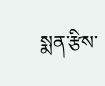སྨན་རྩིས་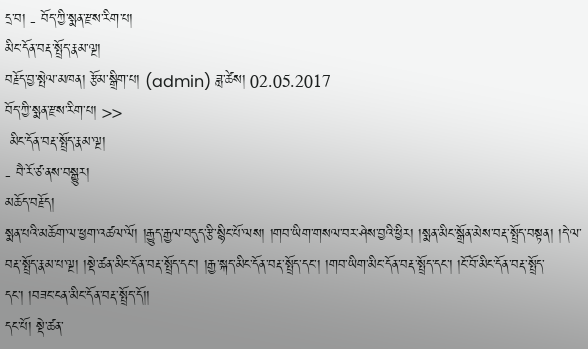དྲ་བ། - བོད་ཀྱི་སྨན་རྫས་རིག་པ།
མིང་དོན་བརྡ་སྤྲོད་རྣམ་ལྔ།
བརྗོད་བྱ་སྤེལ་མཁན། རྩོམ་སྒྲིག་པ། (admin) ཟླ་ཚེས། 02.05.2017
བོད་ཀྱི་སྨན་རྫས་རིག་པ། >>
 མིང་དོན་བརྡ་སྤྲོད་རྣམ་ལྔ།
- བཻ་རོ་ཙ་ནས་བསྒྱུར།
མཆོད་བརྗོད།
སྨན་པའི་མཆོག་ལ་ཕྱག་འཚལ་ལོ། །རྒྱུད་རྒྱལ་བདུད་རྩི་སྙིང་པོ་ལས། །གབ་ཡིག་གསལ་བར་ཤེས་བྱའི་ཕྱིར། །སྨན་མིང་སྒྲོན་མེས་བརྡ་སྤྲོད་བསྟན། །དེ་ལ་བརྡ་སྤྲོད་རྣམ་པ་ལྔ། །སྡེ་ཚན་མིང་དོན་བརྡ་སྤྲོད་དང་། །རྒྱ་སྐད་མིང་དོན་བརྡ་སྤྲོད་དང་། །གབ་ཡིག་མིང་དོན་བརྡ་སྤྲོད་དང་། །ངོ་བོ་མིང་དོན་བརྡ་སྤྲོད་དང་། །བཟང་ངན་མིང་དོན་བརྡ་སྤྲོད་དོ།།
དང་པོ། སྡེ་ཚན་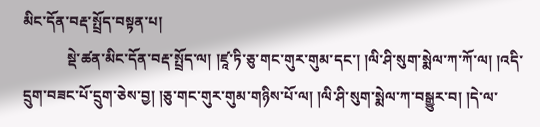མིང་དོན་བརྡ་སྤྲོད་བསྟན་པ།
            སྡེ་ཚན་མིང་དོན་བརྡ་སྤྲོད་ལ། །ཛཱ་ཏི་ཅུ་གང་གུར་གུམ་དང་། །ལི་ཤི་སུག་སྨེལ་ཀ་ཀོ་ལ། །འདི་དྲུག་བཟང་པོ་དྲུག་ཅེས་བྱ། །ཅུ་གང་གུར་གུམ་གཉིས་པོ་ལ། །ལི་ཤི་སུག་སྨེལ་ཀ་བསྒྱུར་བ། །དེ་ལ་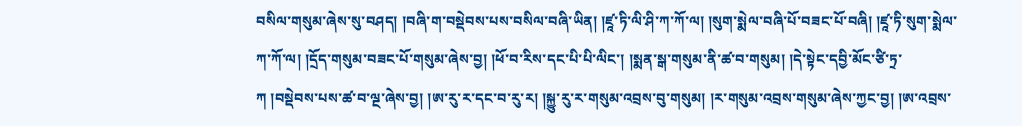བསིལ་གསུམ་ཞེས་སུ་བཤད། །བཞི་ག་བསྡེབས་པས་བསིལ་བཞི་ཡིན། །ཛཱ་ཏི་ལི་ཤི་ཀ་ཀོ་ལ། །སུག་སྨེལ་བཞི་པོ་བཟང་པོ་བཞི། །ཛཱ་ཏི་སུག་སྨེལ་ཀ་ཀོ་ལ། །དྲོད་གསུམ་བཟང་པོ་གསུམ་ཞེས་བྱ། །ཕོ་བ་རིས་དང་པི་པི་ལིང་། །སྨན་སྒ་གསུམ་ནི་ཚ་བ་གསུམ། །དེ་སྟེང་དབྱི་མོང་ཙི་ཏྲ་ཀ །བསྡེབས་པས་ཚ་བ་ལྔ་ཞེས་བྱ། །ཨ་རུ་ར་དང་བ་རུ་ར། །སྐྱུ་རུ་ར་གསུམ་འབྲས་བུ་གསུམ། །ར་གསུམ་འབྲས་གསུམ་ཞེས་ཀྱང་བྱ། །ཨ་འབྲས་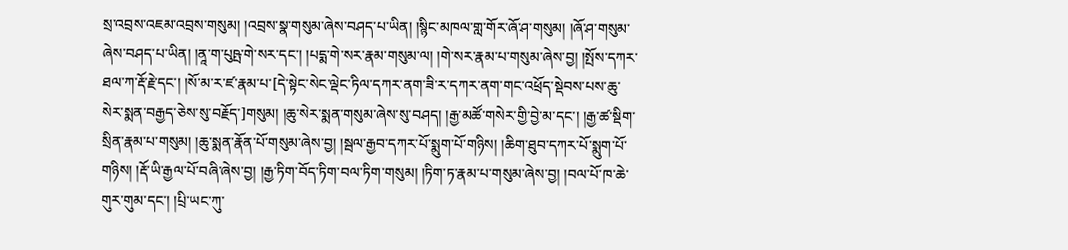སྲ་འབྲས་འཇམ་འབྲས་གསུམ། །འབྲས་སྣ་གསུམ་ཞེས་བཤད་པ་ཡིན། །སྙིང་མཁལ་གླ་གོར་ཞོ་ཤ་གསུམ། །ཞོ་ཤ་གསུམ་ཞེས་བཤད་པ་ཡིན། །ནཱ་ག་པུཥྤ་གེ་སར་དང་། །པདྨ་གེ་སར་རྣམ་གསུམ་ལ། །གེ་སར་རྣམ་པ་གསུམ་ཞེས་བྱ། །སྤོས་དཀར་ཐལ་ཀ་རྡོ་རྗེ་དང་། །སོ་མ་ར་ཛ་རྣམ་པ་[དེ་སྟེང་སེང་ལྡེང་ཏིལ་དཀར་ནག་ཟི་ར་དཀར་ནག་གང་འཕྲོད་སྡེབས་པས་ཆུ་སེར་སྨན་བརྒྱད་ཅེས་སུ་བརྗོད་]གསུམ། །ཆུ་སེར་སྨན་གསུམ་ཞེས་སུ་བཤད། །རྒྱ་མཚོ་གསེར་གྱི་བྱེ་མ་དང་། །རྒྱ་ཚ་སྡིག་སྲིན་རྣམ་པ་གསུམ། །ཆུ་སྨན་རྣོན་པོ་གསུམ་ཞེས་བྱ། །སྦལ་རྒྱབ་དཀར་པོ་སྨུག་པོ་གཉིས། །ཆིག་ཐུབ་དཀར་པོ་སྨུག་པོ་གཉིས། །རྡོ་ཡི་རྒྱལ་པོ་བཞི་ཞེས་བྱ། །རྒྱ་ཏིག་བོད་ཏིག་བལ་ཏིག་གསུམ། །ཏིག་ཏ་རྣམ་པ་གསུམ་ཞེས་བྱ། །བལ་པོ་ཁ་ཆེ་གུར་གུམ་དང་། །པྲི་ཡང་ཀུ་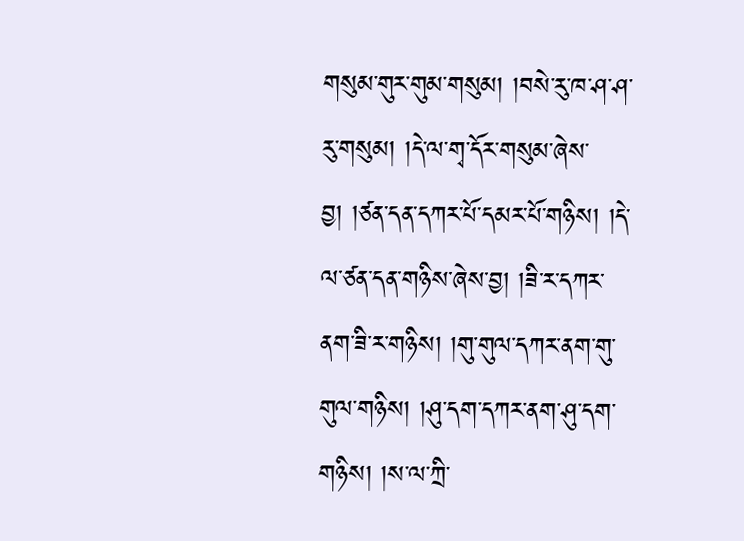གསུམ་གུར་གུམ་གསུམ། །བསེ་རུ་ཁ་ཤ་ཤ་རུ་གསུམ། །དེ་ལ་གྭ་དོར་གསུམ་ཞེས་བྱ། །ཙན་དན་དཀར་པོ་དམར་པོ་གཉིས། །དེ་ལ་ཙན་དན་གཉིས་ཞེས་བྱ། །ཟི་ར་དཀར་ནག་ཟི་ར་གཉིས། །གུ་གུལ་དཀར་ནག་གུ་གུལ་གཉིས། །ཤུ་དག་དཀར་ནག་ཤུ་དག་གཉིས། །ས་ལ་ཀྲི་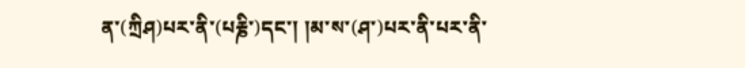ན་(ཀྲིཤ)པར་ནི་(པརྞི་)དང་། །མ་ས་(ཤ་)པར་ནི་པར་ནི་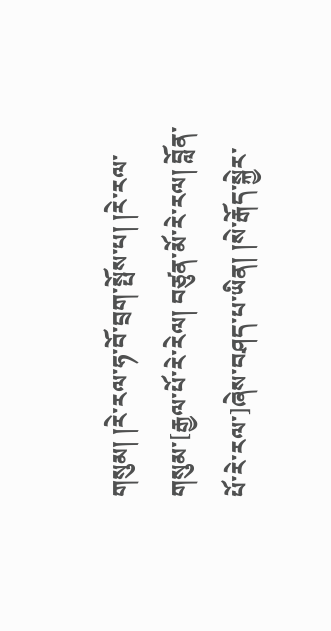གསུམ། །རེ་རལ་ཧ་བོ་བྲག་སྤོས་པ། །རེ་རལ་གསུམ་[རྒྱལ་པོ་རེ་རེལ། བཙུན་མོ་རེ་རལ། བློན་པོ་རེ་རལ་]ཞེས་བཤད་པ་ཡིན། །སེ་རྒོད་སྐྱེར་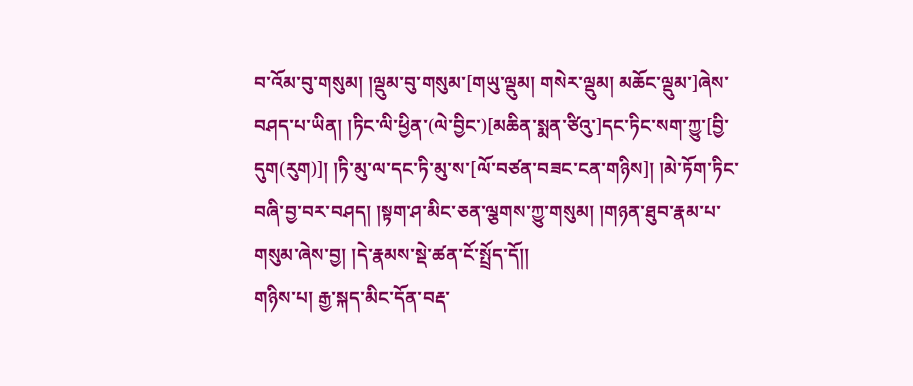བ་འོམ་བུ་གསུམ། །ལྡུམ་བུ་གསུམ་[གཡུ་ལྡུམ། གསེར་ལྡུམ། མཆོང་ལྡུམ་]ཞེས་བཤད་པ་ཡིན། །ཏིང་ལི་ཕྱིན་(ལེ་བྱིང་)[མཆིན་སྨན་ཙིའུ་]དང་ཏིང་སག་ཀྱུ་[བྱི་དུག(རུག)]། །ཏི་མུ་ལ་དང་ཏི་མུ་ས་[ལོ་བཙན་བཟང་ངན་གཉིས]། །མེ་ཏོག་ཏིང་བཞི་བྱ་བར་བཤད། །སྟག་ཤ་མིང་ཅན་ལྕགས་ཀྱུ་གསུམ། །གཉན་ཐུབ་རྣམ་པ་གསུམ་ཞེས་བྱ། །དེ་རྣམས་སྡེ་ཚན་ངོ་སྤྲོད་དོ།།
གཉིས་པ། རྒྱ་སྐད་མིང་དོན་བརྡ་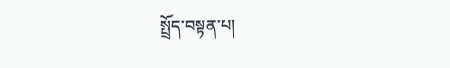སྤྲོད་བསྟན་པ།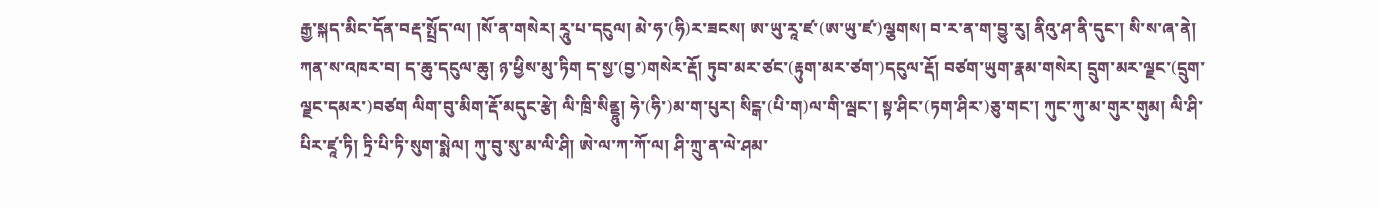རྒྱ་སྐད་མིང་དོན་བརྡ་སྤྲོད་ལ། །སོ་ན་གསེར། རཱུ་པ་དངུལ། མེ་ཧ་(ཧི)ར་ཟངས། ཨ་ཡུ་རཱ་ཛ་(ཨ་ཡུ་ཛ་)ལྕགས། བ་ར་ན་ག་བྱུ་རུ། ནིའུ་ཤ་ནི་དུང་། སི་ས་ཞ་ནེ། ཀན་ས་འཁར་བ། ད་ཆུ་དངུལ་ཆུ། ཉ་ཕྱིས་མུ་ཏིག ད་སྱ་(བྱ་)གསེར་རྡོ། ཏུབ་མར་ཙང་(རྟུག་མར་ཙག་)དངུལ་རྡོ། བཙག་ཡུག་རྣམ་གསེར། དྲུག་མར་ལྗང་(དྲུག་ལྗང་དམར་)བཙག ལིག་བུ་མིག་རྡོ་མདུང་རྩེ། ལི་ཁྲི་སིནྡྷུ། ཧེ་(ཧི་)མ་ག་པུར། སིངྒ་(པི་ག)ལ་གི་ལྦང་། སྟ་ཤིང་(ཏག་ཤིར་)ཅུ་གང་། ཀུང་ཀུ་མ་གུར་གུམ། ལི་ཤི་པིར་ཛཱ་ཏི། ཏྲི་པི་ཏི་སུག་སྨེལ། ཀུ་བུ་སུ་མ་ལི་ཤི། ཨེ་ལ་ཀ་ཀོ་ལ། ཤི་ཀྲུ་ན་ལེ་ཤམ་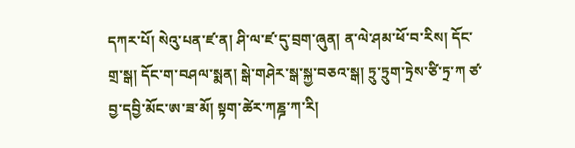དཀར་པོ། སེའུ་པན་ཛ་ན། ཤི་ལ་ཛ་དུ་བྲག་ཞུན། ན་ལེ་ཤམ་ཕོ་བ་རིས། དོང་གྲ་སྒ། དོང་ག་བཤལ་སྨན། སྒེ་གཤེར་སྒ་སྐྱ་བཅའ་སྒ། ཏྲུ་ཏྲུག་ཏྲེས་ཙི་ཏྲ་ཀ ཙ་བྱ་དབྱི་མོང་ཨ་ཟ་མོ། སྟག་ཚེར་ཀཎྜ་ཀ་རི།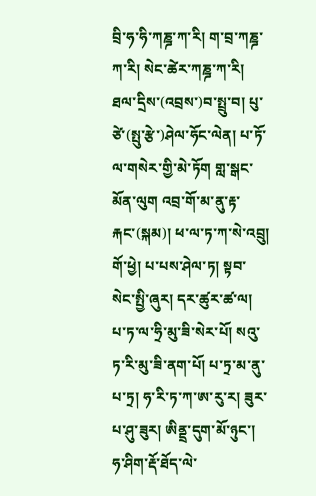བྲི་ཧ་ཧི་ཀཎྜ་ཀ་རི། ག་བྲ་ཀཎྜ་ཀ་རི། སེང་ཚེར་ཀཎྜ་ཀ་རི། ཐལ་དྲིས་(འབྲས་)བ་སྤྲུ་བ། པུ་ཙེ་(སྤུ་རྩེ་)ཤེལ་ཧོང་ལེན། པ་ཏོ་ལ་གསེར་གྱི་མེ་ཏོག གླ་སྒང་མོན་ལུག འབྲ་གོ་མ་ནུ་རྟ་རྐང་(སྐམ)། ཕ་ལ་ཏ་ཀ་སེ་འབྲུ། གོ་ཕྱེ། པ་པས་ཤེལ་ཏ། སྟབ་སེང་སྤྱི་ཞུར། དར་ཚུར་ཚ་ལ། པ་ཏ་ལ་ཧྲི་མུ་ཟི་སེར་པོ། སའུ་ཏ་རི་མུ་ཟི་ནག་པོ། པ་ཏྲ་མ་ནུ་པ་ཏྲ། ཧ་རི་ཏ་ཀ་ཨ་རུ་ར། ཟུར་པ་ཤུ་ཟུར། ཨིནྡྲ་དུག་མོ་ཉུང་། ཧ་ཤིག་རྡོ་ཐོད་ལེ་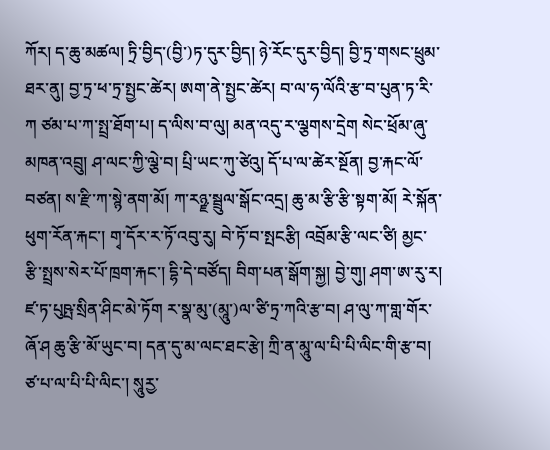ཀོར། ད་ཆུ་མཚལ། ཏྲི་བྱིད་(བྱི་)ཏ་དུར་བྱིད། ཉེ་རོང་དུར་བྱིད། བྱི་ཏྲ་གསང་ཕྲུམ་ཐར་ནུ། བྱ་ཏྲ་ཕ་ཏྲ་སྤྱང་ཚེར། ཨག་ནེ་སྤྱང་ཚེར། བ་ལ་ཧ་ལོའི་རྩ་བ་པུན་ཏ་རི་ཀ ཙམ་པ་ཀ་སྤྲ་ཐོག་པ། ད་ལིས་བ་ལུ། མན་འདུ་ར་ལྕགས་དྲེག སེང་ཕྲོམ་ཞུ་མཁན་འབྲུ། ཤ་ལང་ཀྱི་ལྕེ་བ། པྲི་ཡང་ཀུ་ཙེའུ། དོ་པ་ལ་ཚེར་སྔོན། བྱ་རྐང་ལོ་བཙན། ས་རྫི་ཀ་སྙེ་ནག་མོ། ཀ་རཉྫ་སྦྲུལ་སྒོང་འདྲ། ཆུ་མ་རྩི་རྩི་སྟག་མོ། རེ་སྐོན་ཕུག་རོན་རྐང་། གྭ་དོར་ར་ཏོ་འབུ་རུ། བེ་ཏོ་བ་སྤངརྩི། འབྲོམ་རྩི་ལང་ཙི། མྱང་རྩི་སྤྲས་སེར་པོ་ཁྲག་རྐང་། དྷི་དེ་བཙོད། བིག་པན་སྒོག་སྐྱ། བྱེ་གུ། ཤག་ཨ་རུ་ར། ཛ་ཏ་པུཥྤ་སྲིན་ཤིང་མེ་ཏོག ར་སྣ་མུ་(མཱུ་)ལ་ཙི་ཏྲ་ཀའི་རྩ་བ། ཤ་ལུ་ཀ་གླ་གོར་ཞོ་ཤ ཆུ་རྩི་མོ་ཡུང་བ། དན་དུ་མ་ལང་ཐང་རྩེ། ཀྲི་ན་མཱུ་ལ་པི་པི་ལིང་གི་རྩ་བ། ཙ་པ་ལ་པི་པི་ལིང་། སཱུརྱ་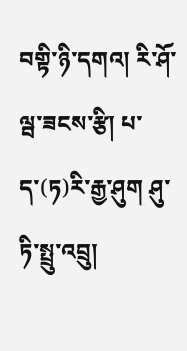བགྟི་ཉི་དགའ། རི་ཤོ་ལྦ་ཟངས་རྩི། པ་ད་(ཏ)རི་རྒྱ་ཤུག ཤུ་ཏི་སྤྲུ་འབྲུ།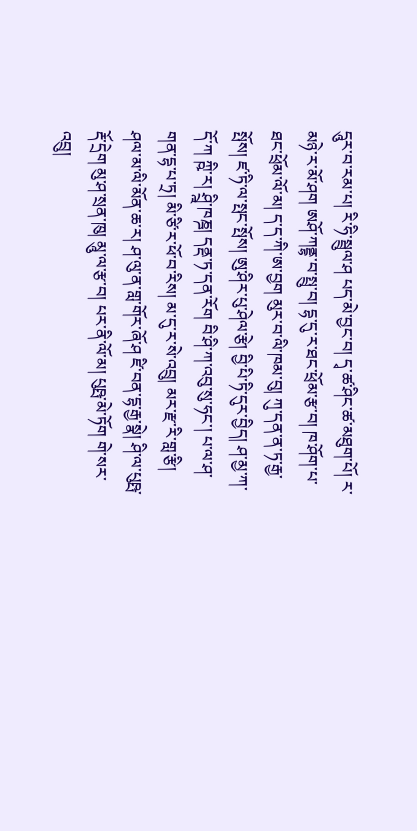དཱུར་བ་རམ་པ། རི་ཧི་སྦྲུལ་ཤ པད་མེ་བྱང་བ། དྭ་ཚ་ཤིང་ཚ་མཐུག་པོ། ར་མཉེ་ར་མོ་ཤག ཨཤོ་ཀནྡྷ་བ་སྤྲུ་བ། དྷ་དུ་ར་ཐང་ཕྲོམ་རྩ་བ། ཁ་ཤོག་པ་ཐང་ཕྲོམ་ལོ་མ། ད་ད་ཀི་ཨ་བྱག མུར་བ་ལི་ཁམ་བུ། ཀུ་དན་ན་ཏ་རྒྱ་སྤོས། ཛ་ཏི་ལ་སྤང་སྤོས། ཨུ་ཤིར་པུ་ཤེལ་རྩེ། བྱི་པི་ཏི་དུར་བྱིད། ཤ་མྱ་ཀ་དོ་ཀ ཀྵི་ར། ཤྲྰི་ཁཎྜ། དནྡ་ཏ་དན་རོག བི་ཤི་ཀ་འབུ་སུ་ཧང་། པ་ལ་ཤ་གན་དྷ་པ་ཏྲ། མི་ཙི་ར་ཕོ་བ་རིས། མ་དུ་ར་སེ་འབྲུ། མར་རྫ་རི་གླ་རྩི། ཤལ་མ་ལི་མོན་ཆ་ར། ཤ་ལུ་ན་གླ་གོར་ཞོ་ཤ ཛི་བན་དྷ་རྒྱ་སྣེ། ཤི་ལ་པུཥྤ་རྡོ་དྲེག མུ་ཤ་སྲན་ཁུ། མཱུ་ལ་རྩ་བ། པར་ནི་ལོ་མ། པུཥྤ་མེ་ཏོག གེ་སར་འབྲུ།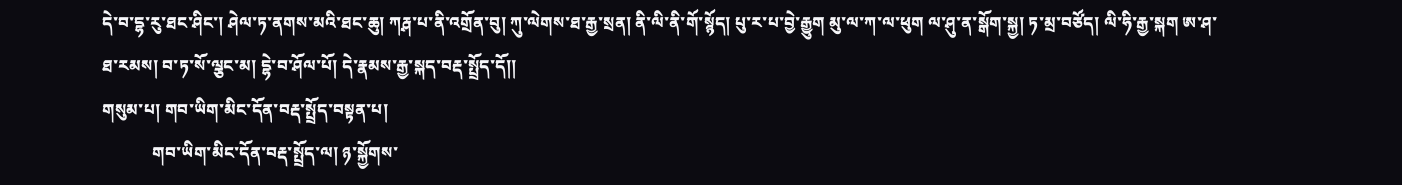དེ་བ་དྷ་རུ་ཐང་ཤིང་། ཤེལ་ཏ་ནགས་མའི་ཐང་ཆུ། ཀརྴ་པ་ནི་འགྲོན་བུ། ཀུ་ལེགས་ཐ་རྒྱ་སྲན། ནི་ལི་ནི་གོ་སྙོད། པུ་ར་པ་བྱེ་རྒྱུག མུ་ལ་ཀ་ལ་ཕུག ལ་ཤུ་ན་སྒོག་སྐྱ། ཏ་མྲ་བཙོད། ལི་ཧི་རྒྱ་སྐག ཨ་ཤ་ཐ་རམས། བ་ཏ་སོ་ལྕང་མ། དྷེ་བ་ཤོལ་པོ། དེ་རྣམས་རྒྱ་སྐད་བརྡ་སྤྲོད་དོ།།
གསུམ་པ། གབ་ཡིག་མིང་དོན་བརྡ་སྤྲོད་བསྟན་པ།
            གབ་ཡིག་མིང་དོན་བརྡ་སྤྲོད་ལ། ཉ་སྐྱོགས་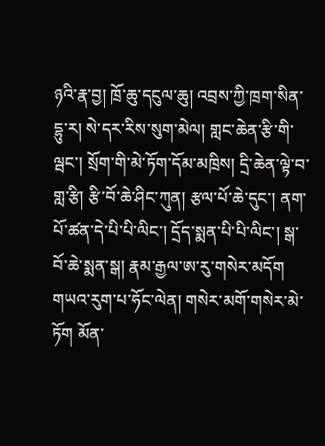ཉའི་རྣ་བྱ། ཁྲོ་ཆུ་དངུལ་ཆུ། འབྲས་ཀྱི་ཁྲག་སིན་དྷུ་ར། སེ་དར་རིས་སུག་མེལ། གླང་ཆེན་རྩི་གི་ལྦང་། སྲོག་གི་མེ་ཏོག་དོམ་མཁྲིས། དྲི་ཆེན་ལྟེ་བ་གླ་རྩི། རྩི་བོ་ཆེ་ཤིང་ཀུན། རྩལ་པོ་ཆེ་དུང་། ནག་པོ་ཚན་དེ་པི་པི་ལིང་། དྲོད་སྨན་པི་པི་ལིང་། སྒ་བོ་ཆེ་སྨན་སྒ། རྣམ་རྒྱལ་ཨ་རུ་གསེར་མདོག གཡའ་རུག་པ་ཧོང་ལེན། གསེར་མགོ་གསེར་མེ་ཏོག མོན་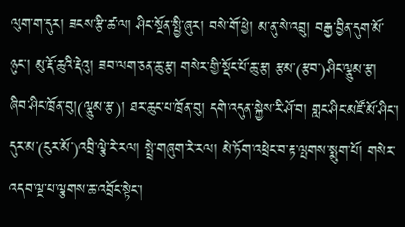ལུག་ག་དུར། ཟངས་རྩི་ཚ་ལ། ཤིང་སྔོན་སྤྱི་ཞུར། བསེ་གོ་ཕྱེ། མ་ནུ་སེ་འབྲུ། བརྒྱ་བྱིན་དུག་མོ་ཉུང་། མུ་རྡོ་ཆུའི་རྡེའུ། ཟབ་ལག་ཅན་ཆུ་རྩ། གསེར་གྱི་སྡོང་པོ་ཆུ་རྩ། རྩམ་(རྩབ་)ཤིང་ལྕུམ་རྩ། ཞིབ་ཤིང་ཁྲོན་བུ།(ལྕུམ་རྩ)། ཐར་ཆུང་པ་ཁྲོན་བུ། དགེ་འདུན་སྐྱེས་རི་ཤོ་བ། གླང་ཤིང་མཛོ་མོ་ཤིང་། དུར་མ་(ངུར་མོ་)འབྲི་ལྕེ་རེ་རལ། སྤྲེ་གཞུག་རེ་རལ། མེ་ཏོག་འཕྲེང་བ་རྟ་ལྤགས་སྨུག་པོ། གསེར་འདབ་ལྔ་པ་ལྕགས་ཆ་འབྲོང་སྟེང་།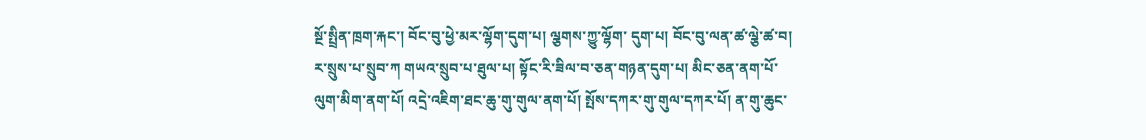སྔོ་སྤྲིན་ཁྲག་རྐང་། བོང་བུ་ཕྱེ་མར་ལྷོག་དུག་པ། ལྕགས་ཀྱུ་ལྷོག་ དུག་པ། བོང་བུ་ལན་ཚ་ལྕེ་ཚ་བ། ར་སྲུས་པ་སྲུབ་ཀ གཡའ་སྲུབ་པ་ཐུལ་པ། སྟོང་རི་ཟིལ་བ་ཅན་གཉན་དུག་པ། མིང་ཅན་ནག་པོ་ལུག་མིག་ནག་པོ། འདྲེ་འཇིག་ཐང་ཆུ་གུ་གུལ་ནག་པོ། སྤོས་དཀར་གུ་གུལ་དཀར་པོ། ན་གུ་ཆུང་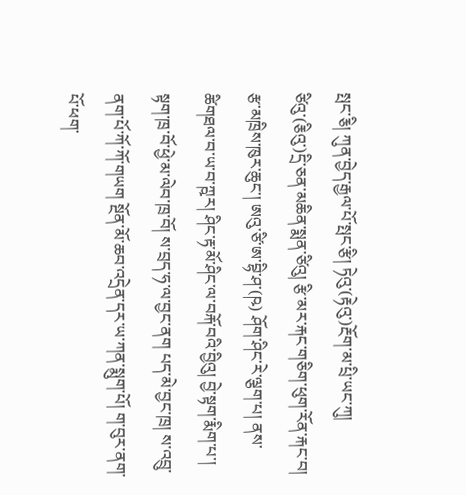སྤང་རྕི། ཀུན་བྱེད་རྒྱལ་པོ་སྤང་རྩི། ཏེའུ་(རྟེའུ་)རྔོག་མ་པྲི་ཡང་ཀུ། ཙིའུ་(རྕིའུ་)དྲི་ཅན་མཆིན་སྨན་ཙིའུ། རྩི་མར་རྐང་གཅིག་ཕུག་རོན་རྐང་བ། རྩ་མཁྲིས་ཁུར་ཆུང་། ཨའུ་ཙི་ཨ་བྷི་ཤ་(ཥ) ཤོག་ཤིང་རེ་ལྕག་པ། ནས་ཚིགཐལ་བ་ཡ་བ་ཀྵར། ཤིང་རྟ་མོ་ཤིང་ལ་བརྐོ་བའི་བྱིའུ། བྱེ་སྟག་རྨིག་པ་། སྟག་ཁྲ་བོ་ཕྱེ་མ་ལེབ་ཁྲ་བོ། ས་བྲད་ཧ་ལ་བྱང་ནག པད་མེ་བྱང་ཁྲ། ས་འབྲུ་ནག་པོ་ཀོ་ཀོ་གཡག སྔོན་མོ་ཆབ་འདྲེན་དར་ཡ་ཀན་སྨུག་པོ། ག་བུར་ནག་པོ་ཕག་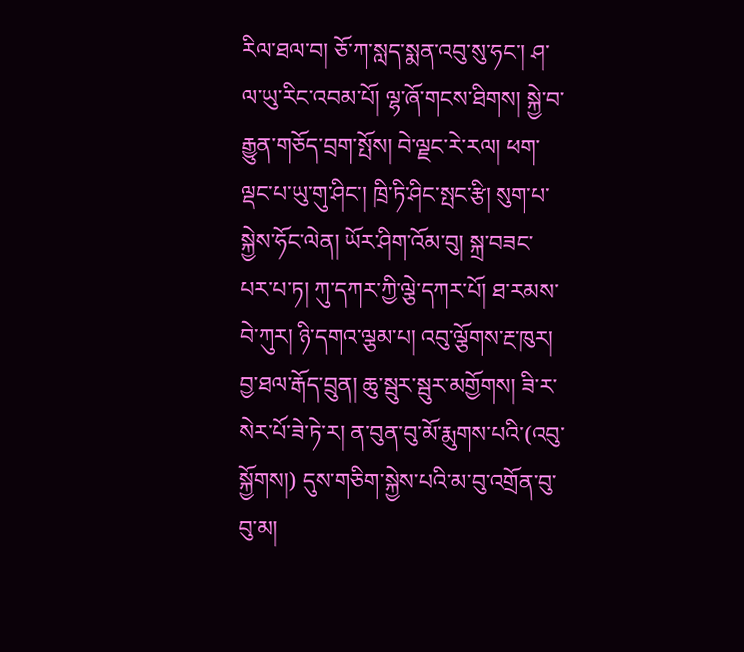རིལ་ཐལ་བ། ཅོ་ཀ་སླད་སྨན་འབུ་སུ་ཧང་། ཤ་ལ་ཡུ་རིང་འབམ་པོ། ལྷ་ཞོ་གངས་ཐིགས། སྐྱེ་བ་རྒྱུན་གཅོད་བྲག་སྤོས། བེ་ལྗང་རེ་རལ། ཕག་ལྡང་པ་ཡུ་གུ་ཤིང་། ཁྲི་ཏི་ཤིང་སྤང་རྩི། སུག་པ་སྐྱེས་ཧོང་ལེན། ཡོར་ཤིག་འོམ་བུ། སྐྲ་བཟང་པར་པ་ཏ། ཀུ་དཀར་ཀྱི་ལྕེ་དཀར་པོ། ཐ་རམས་བེ་ཀུར། ཉི་དགའ་ལྕམ་པ། འབུ་ལྕོགས་རྔ་ཁུར། བྱ་ཐལ་རྒོད་བྲུན། ཆུ་སྦུར་སྦུར་མགྱོགས། ཟི་ར་སེར་པོ་ཟེ་ཏེ་ར། ན་བུན་བུ་མོ་རྨུགས་པའི་(འབུ་སྐྱོགས།) དུས་གཅིག་སྐྱེས་པའི་མ་བུ་འགྲོན་བུ་བུ་མ།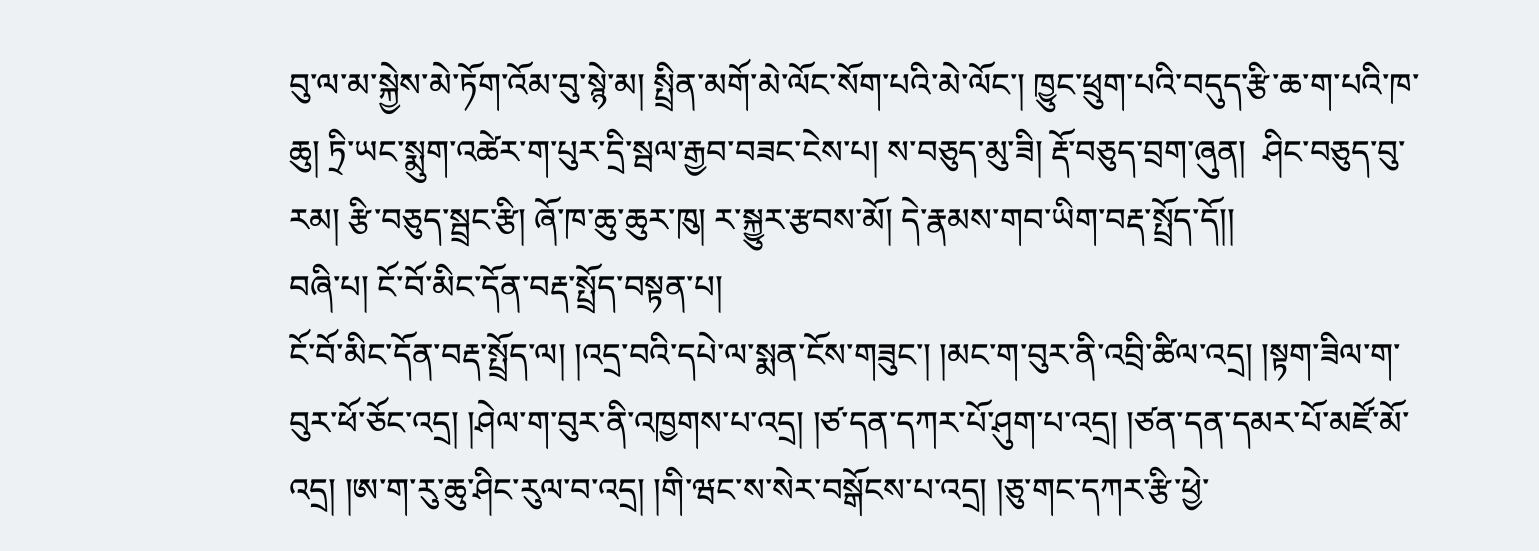བུ་ལ་མ་སྐྱེས་མེ་ཏོག་འོམ་བུ་སྙེ་མ། སྤྲིན་མགོ་མེ་ལོང་སོག་པའི་མེ་ལོང་། ཁྱུང་ཕྲུག་པའི་བདུད་རྩི་ཆ་ག་པའི་ཁ་ཆུ། ཏྲི་ཡང་སྨུག་འཚེར་ག་པུར་དྲི་སྦལ་རྒྱབ་བཟང་ངེས་པ། ས་བཅུད་མུ་ཟི། རྡོ་བཅུད་བྲག་ཞུན།  ཤིང་བཅུད་བུ་རམ། རྩི་བཅུད་སྦྲང་རྩི། ཞོ་ཁ་ཆུ་ཆུར་ཁུ། ར་སྐྱུར་རྩབས་མོ། དེ་རྣམས་གབ་ཡིག་བརྡ་སྤྲོད་དོ།།
བཞི་པ། ངོ་བོ་མིང་དོན་བརྡ་སྤྲོད་བསྟན་པ།
ངོ་བོ་མིང་དོན་བརྡ་སྤྲོད་ལ། །འདྲ་བའི་དཔེ་ལ་སྨན་ངོས་གཟུང་། །མང་ག་བུར་ནི་འབྲི་ཚིལ་འདྲ། །སྟག་ཟིལ་ག་བུར་ཕོ་ཅོང་འདྲ། །ཤེལ་ག་བུར་ནི་འཁྱགས་པ་འདྲ། །ཙ་དན་དཀར་པོ་ཤུག་པ་འདྲ། །ཙན་དན་དམར་པོ་མཛོ་མོ་འདྲ། །ཨ་ག་རུ་ཆུ་ཤིང་རུལ་བ་འདྲ། །གི་ཝང་ས་སེར་བསྒོངས་པ་འདྲ། །ཅུ་གང་དཀར་རྩི་ཕྱེ་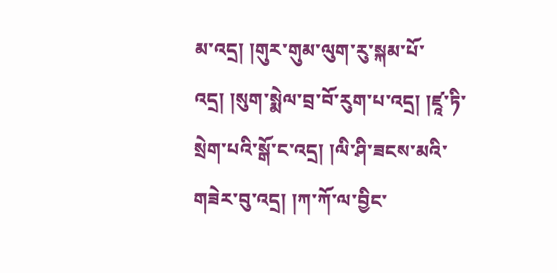མ་འདྲ། །གུར་གུམ་ལུག་རུ་སྐམ་པོ་འདྲ། །སུག་སྨེལ་བྲ་བོ་རུག་པ་འདྲ། །ཛཱ་ཏི་སྲེག་པའི་སྒོ་ང་འདྲ། །ལི་ཤི་ཟངས་མའི་གཟེར་བུ་འདྲ། །ཀ་ཀོ་ལ་བྱིང་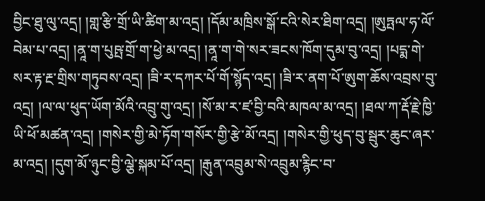བྱིང་ཐུ་ལུ་འདྲ། །གླ་རྩི་གྲོ་ཡི་ཚིག་མ་འདྲ། །དོམ་མཁྲིས་སྒོ་ངའི་སེར་ཐིག་འདྲ། །ཨུཏྤལ་ཧ་ལོ་བེམ་པ་འདྲ། །ནཱ་ག་པུཥྤ་གྲོ་ག་ཕྱེ་མ་འདྲ། །ནཱ་ག་གེ་སར་ཟངས་ཁོག་དུམ་བུ་འདྲ། །པདྨ་གེ་སར་རྟ་རྔ་གྲིས་གཏུབས་འདྲ། །ཟི་ར་དཀར་པོ་གོ་སྙོད་འདྲ། །ཟི་ར་ནག་པོ་ཨུག་ཆོས་འབྲས་བུ་འདྲ། །ལ་ལ་ཕུད་ཡོག་མོའི་འབྲུ་གུ་འདྲ། །སོ་མ་ར་ཛ་བྱི་བའི་མཁལ་མ་འདྲ། །ཐལ་ཀ་རྡོ་རྗེ་ཁྱི་ཡི་ཕོ་མཚན་འདྲ། །གསེར་གྱི་མེ་ཏོག་གསོར་གྱི་རྩེ་མོ་འདྲ། །གསེར་གྱི་ཕུད་བུ་སྦུར་ཆུང་ཞར་མ་འདྲ། །དུག་མོ་ཉུང་བྱི་ལྕེ་སྐམ་པོ་འདྲ། །རྒུན་འབྲུམ་སེ་འབྲུམ་རྙིང་བ་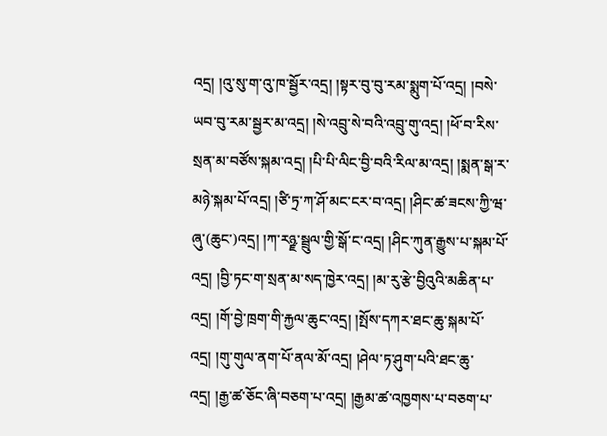འདྲ། །འུ་སུ་ག་འུ་ཁ་སྦྱོར་འདྲ། །སྟར་བུ་བུ་རམ་སྨུག་པོ་འདྲ། །བསེ་ཡབ་བུ་རམ་སྦྱར་མ་འདྲ། །སེ་འབྲུ་སེ་བའི་འབྲུ་གུ་འདྲ། །ཕོ་བ་རིས་སྲན་མ་བཙོས་སྐམ་འདྲ། །པི་པི་ལིང་བྱི་བའི་རིལ་མ་འདྲ། །སྨན་སྒ་ར་མཉེ་སྐམ་པོ་འདྲ། །ཙི་ཏྲ་ཀ་ཤོ་མང་ངར་བ་འདྲ། །ཤིང་ཚ་ཟངས་ཀྱི་ཝ་ཞུ་(ཆུང་)འདྲ། །ཀ་རཉྫ་སྦྲུལ་གྱི་སྒོ་ང་འདྲ། །ཤིང་ཀུན་རྒྱུས་པ་སྐམ་པོ་འདྲ། །བྱི་ཏང་ག་སྲན་མ་སད་ཁྱེར་འདྲ། །མ་རུ་རྩེ་བྱིའུའི་མཆིན་པ་འདྲ། །གོ་བྱེ་ཁྲག་གི་རྐྱལ་ཆུང་འདྲ། །སྤོས་དཀར་ཐང་ཆུ་སྐམ་པོ་འདྲ། །གུ་གུལ་ནག་པོ་ནལ་མོ་འདྲ། །ཤེལ་ཏ་ཤུག་པའི་ཐང་ཆུ་འདྲ། །རྒྱ་ཚ་ཅོང་ཞི་བཅག་པ་འདྲ། །རྒྱམ་ཚ་འཁྱགས་པ་བཅག་པ་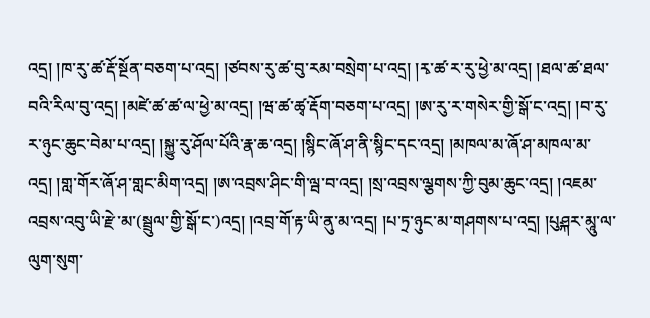འདྲ། །ཁ་རུ་ཚ་རྡོ་སྔོན་བཅག་པ་འདྲ། །ཙབས་རུ་ཚ་བུ་རམ་བསྲེག་པ་འདྲ། །རྭ་ཚ་ར་རུ་ཕྱེ་མ་འདྲ། །ཐལ་ཚ་ཐལ་བའི་རིལ་བུ་འདྲ། །མཛེ་ཚ་ཚ་ལ་ཕྱེ་མ་འདྲ། །ཝ་ཚ་ཚྭ་རྡོག་བཅག་པ་འདྲ། །ཨ་རུ་ར་གསེར་གྱི་སྒོ་ང་འདྲ། །བ་རུ་ར་ཉུང་ཆུང་བེམ་པ་འདྲ། །སྐྱུ་རུ་ཤོལ་པོའི་རྣ་ཆ་འདྲ། །སྙིང་ཞོ་ཤ་ནི་སྙིང་དང་འདྲ། །མཁལ་མ་ཞོ་ཤ་མཁལ་མ་འདྲ། །གླ་གོར་ཞོ་ཤ་གླང་མིག་འདྲ། །ཨ་འབྲས་ཤིང་གི་ལྦ་བ་འདྲ། །སྲ་འབྲས་ལྕགས་ཀྱི་བུམ་ཆུང་འདྲ། །འཇམ་འབྲས་འབུ་ཡི་རྫེ་མ་(སྦྲུལ་གྱི་སྒོ་ང་)འདྲ། །འབྲ་གོ་རྟ་ཡི་ནུ་མ་འདྲ། །པ་ཏྲ་ཉུང་མ་གཤགས་པ་འདྲ། །པུཤྐར་མཱུ་ལ་ལུག་སུག་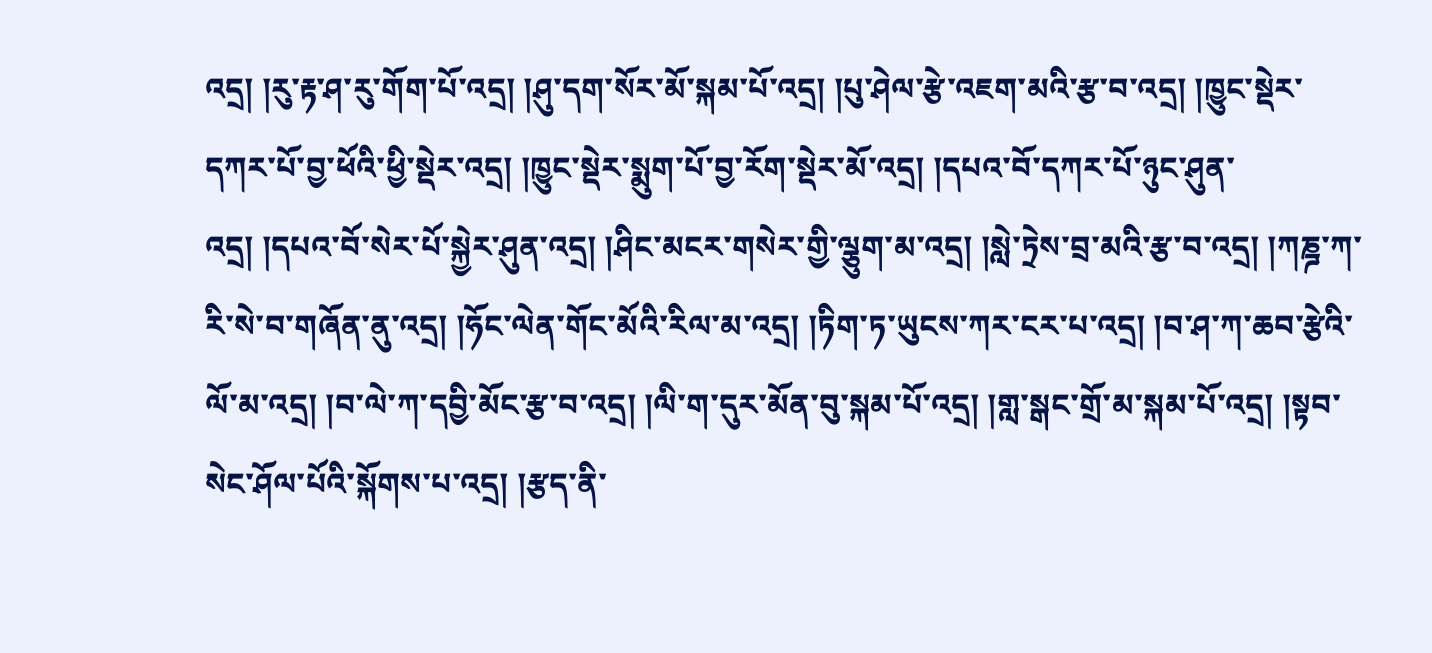འདྲ། །རུ་རྟ་ཤ་རུ་གོག་པོ་འདྲ། །ཤུ་དག་སོར་མོ་སྐམ་པོ་འདྲ། །པུ་ཤེལ་རྩེ་འཇག་མའི་རྩ་བ་འདྲ། །ཁྱུང་སྡེར་དཀར་པོ་བྱ་ཕོའི་ཕྱི་སྡེར་འདྲ། །ཁྱུང་སྡེར་སྨུག་པོ་བྱ་རོག་སྡེར་མོ་འདྲ། །དཔའ་བོ་དཀར་པོ་ཉུང་ཤུན་འདྲ། །དཔའ་བོ་སེར་པོ་སྐྱེར་ཤུན་འདྲ། །ཤིང་མངར་གསེར་གྱི་ལྕུག་མ་འདྲ། །སླེ་ཏྲེས་བྲ་མའི་རྩ་བ་འདྲ། །ཀཎྜ་ཀ་རི་སེ་བ་གཞོན་ནུ་འདྲ། །ཧོང་ལེན་གོང་མོའི་རིལ་མ་འདྲ། །ཏིག་ཏ་ཡུངས་ཀར་ངར་པ་འདྲ། །བ་ཤ་ཀ་ཆབ་རྩེའི་ལོ་མ་འདྲ། །བ་ལེ་ཀ་དབྱི་མོང་རྩ་བ་འདྲ། །ལི་ག་དུར་མོན་བུ་སྐམ་པོ་འདྲ། །གླ་སྒང་གྲོ་མ་སྐམ་པོ་འདྲ། །སྟབ་སེང་ཤོལ་པོའི་སྐོགས་པ་འདྲ། །རྩད་ནི་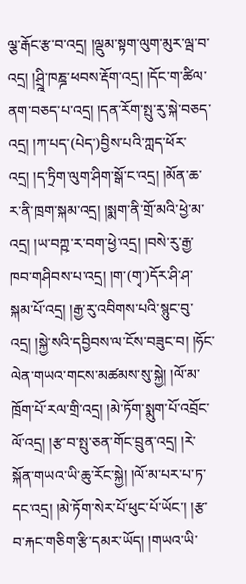ལྕ་རྒོང་རྩ་བ་འདྲ། །ལྡུམ་སྟག་ལུག་མུར་ལྦ་བ་འདྲ། །ཤྲྰི་ཁཎྜ་ཕབས་རྡོག་འདྲ། །དོང་ག་ཚིལ་ནག་བཅད་པ་འདྲ། །དན་རོག་སྤུ་རུ་སྐེ་བཅད་འདྲ། །ཀ་པད་(པེད་)བྱིས་པའི་ཀླད་ཕོར་འདྲ། །ད་ཏྲིག་ལུག་ཤིག་སྒོ་ང་འདྲ། །མོན་ཆ་ར་ནི་ཁྲག་སྐམ་འདྲ། །སྨག་ནི་གྲོ་མའི་ཕྱེ་མ་འདྲ། །ཡ་བཀྵ་ར་བག་ཕྱེ་འདྲ། །བསེ་རུ་རྒྱ་ཁབ་གཤིབས་པ་འདྲ། །ག་(གྭ་)དོར་ཤི་ཤ་སྐམ་པོ་འདྲ། །རྒྱ་རུ་འབིགས་པའི་སྙུང་བུ་འདྲ། །སྐྱེ་སའི་དབྱིབས་ལ་ངོས་བཟུང་བ། །ཧོང་ལེན་གཡའ་གངས་མཚམས་སུ་སྐྱེ། །ལོ་མ་ཁྲོག་པོ་རལ་གྲི་འདྲ། །མེ་ཏོག་སྨུག་པོ་འབྲོང་ལོ་འདྲ། །རྩ་བ་སྤུ་ཅན་གོང་བྲུན་འདྲ། །རེ་སྐོན་གཡའ་ཡི་ཆུ་རོང་སྐྱེ། །ལོ་མ་པར་པ་ཏ་དང་འདྲ། །མེ་ཏོག་སེར་པོ་ཕུང་པོ་ཡོང་། །རྩ་བ་རྐང་གཅིག་རྩི་དམར་ཡོད། །གཡའ་ཡི་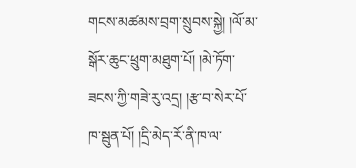གངས་མཚམས་བྲག་སྲུབས་སྐྱེ། །ལོ་མ་སྒོར་ཆུང་ཕྲུག་མཐུག་པོ། །མེ་ཏོག་ཟངས་ཀྱི་གཟེ་རུ་འདྲ། །རྩ་བ་སེར་པོ་ཁ་སྦུན་པོ། །དྲི་མེད་རོ་ནི་ཁ་ལ་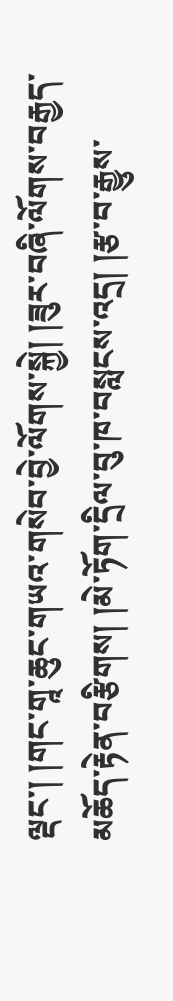ལྡང་། །གང་གཱ་ཆུང་གཡའ་གསེབ་བྱེ་ལོགས་སྐྱེ། །ཟུར་བཞི་ལོགས་བརྒྱད་མཆོད་རྟེན་བརྩིགས། །མེ་ཏོག་དྲིལ་བུ་ཁ་བསླངས་འདྲ། །རྩ་བ་རྒྱུས་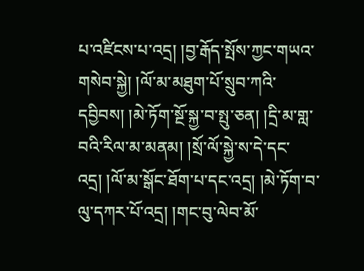པ་འཛིངས་པ་འདྲ། །བྱ་རྒོད་སྤོས་ཀྱང་གཡའ་གསེབ་སྐྱེ། །ལོ་མ་མཐུག་པོ་སྲུབ་ཀའི་དབྱིབས། །མེ་ཏོག་སྔོ་སྐྱ་བ་སྤུ་ཅན། །དྲི་མ་གླ་བའི་རིལ་མ་མནམ། །སྲོ་ལོ་སྐྱེ་ས་དེ་དང་འདྲ། །ལོ་མ་སྒོང་ཐོག་པ་དང་འདྲ། །མེ་ཏོག་བ་ལུ་དཀར་པོ་འདྲ། །གང་བུ་ལེབ་མོ་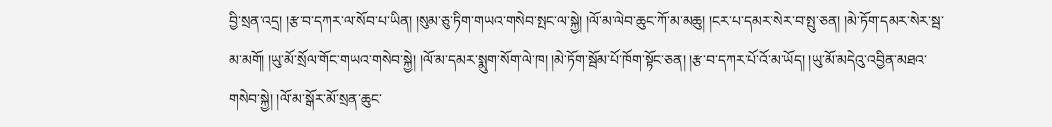བྱི་སྲན་འདྲ། །རྩ་བ་དཀར་ལ་སོབ་པ་ཡིན། །སུམ་ཅུ་ཏིག་གཡའ་གསེབ་སྤང་ལ་སྐྱེ། །ལོ་མ་ལེབ་ཆུང་ཀོ་མ་མཆུ། །ངར་པ་དམར་སེར་བ་སྤུ་ཅན། །མེ་ཏོག་དམར་སེར་སྦ་མ་མགོ། །ཡུ་མོ་སྲོལ་གོང་གཡའ་གསེབ་སྐྱེ། །ལོ་མ་དམར་སྨུག་སོག་ལེ་ཁ། །མེ་ཏོག་སྦོམ་པོ་ཁོག་སྟོང་ཅན། །རྩ་བ་དཀར་པོ་འོ་མ་ཡོད། །ཡུ་མོ་མདེའུ་འབྱིན་མཐའ་གསེབ་སྐྱེ། །ལོ་མ་སྒོར་མོ་སྲན་ཆུང་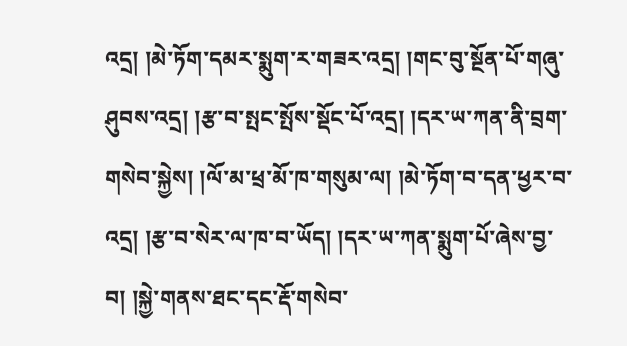འདྲ། །མེ་ཏོག་དམར་སྨུག་ར་གཟར་འདྲ། །གང་བུ་སྔོན་པོ་གཞུ་ཤུབས་འདྲ། །རྩ་བ་སྤང་སྤོས་སྡོང་པོ་འདྲ། །དར་ཡ་ཀན་ནི་བྲག་གསེབ་སྐྱེས། །ལོ་མ་ཕྲ་མོ་ཁ་གསུམ་ལ། །མེ་ཏོག་བ་དན་ཕྱར་བ་འདྲ། །རྩ་བ་སེར་ལ་ཁ་བ་ཡོད། །དར་ཡ་ཀན་སྨུག་པོ་ཞེས་བྱ་བ། །སྐྱེ་གནས་ཐང་དང་རྡོ་གསེབ་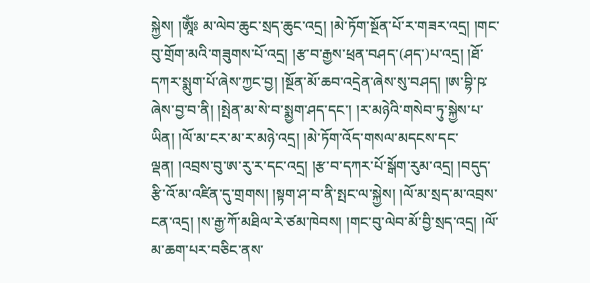སྐྱེས། །ཨཱོཾཿ མ་ལེབ་ཆུང་སྲད་ཆུང་འདྲ། །མེ་ཏོག་སྔོན་པོ་ར་གཟར་འདྲ། །གང་བུ་གྲོག་མའི་གཟུགས་པོ་འདྲ། །རྩ་བ་རྒྱས་ཕྲན་བཤད་(ཤད་)པ་འདྲ། །ཐོ་དཀར་སྨུག་པོ་ཞེས་ཀྱང་བྱ། །སྔོན་མོ་ཆབ་འདྲེན་ཞེས་སུ་བཤད། །ཨ་བྷི་ཥ་ཞེས་བྱ་བ་ནི། །སྤེན་མ་སེ་བ་སྨྱག་ཤད་དང་། །ར་མཉེའི་གསེབ་ཏུ་སྐྱེས་པ་ཡིན། །ལོ་མ་ངར་མ་ར་མཉེ་འདྲ། །མེ་ཏོག་འོད་གསལ་མདངས་དང་ལྡན། །འབྲས་བུ་ཨ་རུ་ར་དང་འདྲ། །རྩ་བ་དཀར་པོ་སྒོག་རུམ་འདྲ། །བདུད་རྩི་འོ་མ་འཛིན་དུ་གྲགས། །སྟག་ཤ་བ་ནི་སྤང་ལ་སྐྱེས། །ལོ་མ་སྲད་མ་འབྲས་ངན་འདྲ། །ས་རྒྱ་ཀོ་མཐིལ་རེ་ཙམ་ཁེབས། །གང་བུ་ལེབ་མོ་བྱི་སྲད་འདྲ། །ལོ་མ་ཆག་པར་བཅིང་ནས་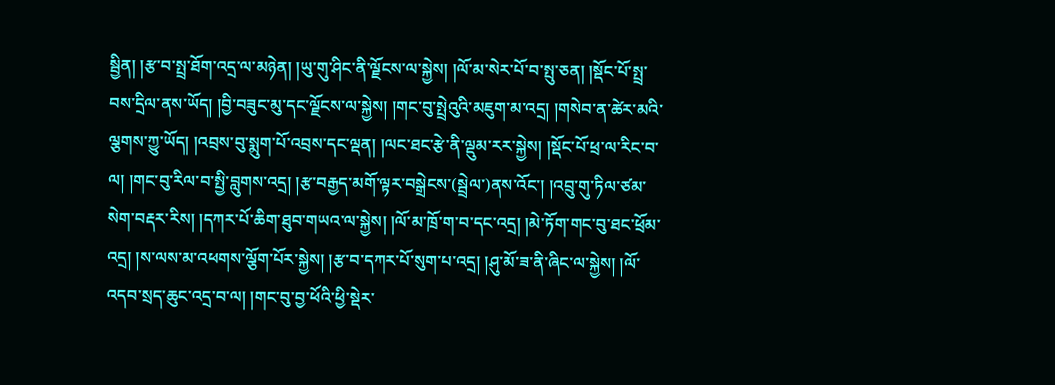སྦྱིན། །རྩ་བ་སྤྲ་ཐོག་འདྲ་ལ་མཉེན། །ཡུ་གུ་ཤིང་ནི་ལྗོངས་ལ་སྐྱེས། །ལོ་མ་སེར་པོ་བ་སྤུ་ཅན། །སྡོང་པོ་སྤྲ་བས་དྲིལ་ནས་ཡོད། །བྱི་བཟུང་མུ་དང་ལྗོངས་ལ་སྐྱེས། །གང་བུ་སྤྲེའུའི་མཇུག་མ་འདྲ། །གསེབ་ན་ཚེར་མའི་ལྕགས་ཀྱུ་ཡོད། །འབྲས་བུ་སྨུག་པོ་འབྲས་དང་ལྡན། །ལང་ཐང་རྩེ་ནི་ལྡུམ་རར་སྐྱེས། །སྡོང་པོ་ཕྲ་ལ་རིང་བ་ལ། །གང་བུ་རིལ་བ་སྤྱི་བླུགས་འདྲ། །རྩ་བརྒྱད་མགོ་ལྟར་བསྒྲེངས་(སྦྲེལ་)ནས་འོང་། །འབྲུ་གུ་ཏིལ་ཙམ་སེག་བརྡར་རིས། །དཀར་པོ་ཆིག་ཐུབ་གཡའ་ལ་སྐྱེས། །ལོ་མ་ཁྲོ་ག་བ་དང་འདྲ། །མེ་ཏོག་གང་བུ་ཐང་ཕྲོམ་འདྲ། །ས་ལས་མ་འཕགས་ལྕོག་པོར་སྐྱེས། །རྩ་བ་དཀར་པོ་སུག་པ་འདྲ། །ཤུ་མོ་ཟ་ནི་ཞིང་ལ་སྐྱེས། །ལོ་འདབ་སྲད་ཆུང་འདྲ་བ་ལ། །གང་བུ་བྱ་ཕོའི་ཕྱི་སྡེར་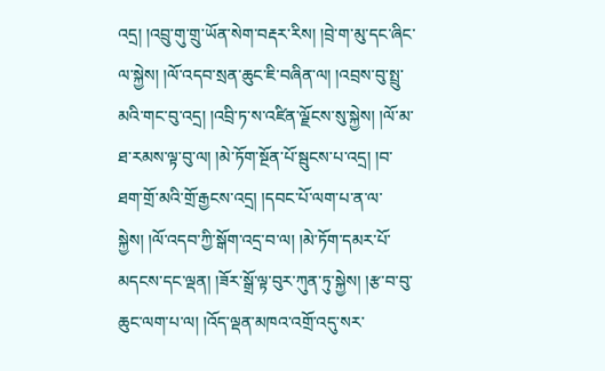འདྲ། །འབྲུ་གུ་གྲུ་ཡོན་སེག་བརྡར་རིས། །བྲེ་ག་མུ་དང་ཞིང་ལ་སྐྱེས། །ལོ་འདབ་སྲན་ཆུང་ཇི་བཞིན་ལ། །འབྲས་བུ་སྤྲུ་མའི་གང་བུ་འདྲ། །འབྲི་ཏ་ས་འཛིན་ལྗོངས་སུ་སྐྱེས། །ལོ་མ་ཐ་རམས་ལྟ་བུ་ལ། །མེ་ཏོག་སྔོན་པོ་སྦུངས་པ་འདྲ། །བ་ཐག་གྲོ་མའི་གྲོ་རྒྱངས་འདྲ། །དབང་པོ་ལག་པ་ན་ལ་སྐྱེས། །ལོ་འདབ་ཀྱི་སྒོག་འདྲ་བ་ལ། །མེ་ཏོག་དམར་པོ་མདངས་དང་ལྡན། །ཟོར་སྒྲོ་ལྟ་བུར་ཀུན་ཏུ་སྐྱེས། །རྩ་བ་བུ་ཆུང་ལག་པ་ལ། །འོད་ལྡན་མཁའ་འགྲོ་འདུ་སར་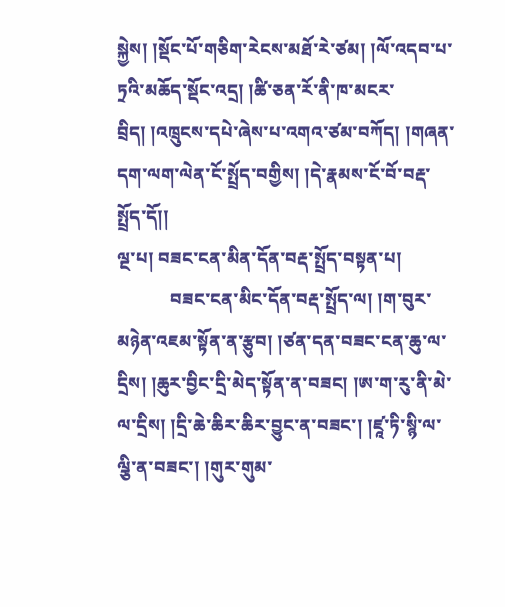སྐྱེས། །སྡོང་པོ་གཅིག་རེངས་མཐོ་རེ་ཙམ། །ལོ་འདབ་པ་ཏྲའི་མཆོད་སྡོང་འདྲ། །ཚི་ཅན་རོ་ནི་ཁ་མངར་བྲིད། །འཁྲུངས་དཔེ་ཞེས་པ་འགའ་ཙམ་བཀོད། །གཞན་དག་ལག་ལེན་ངོ་སྤྲོད་བགྱིས། །དེ་རྣམས་ངོ་བོ་བརྡ་སྤྲོད་དོ།།
ལྔ་པ། བཟང་ངན་མིན་དོན་བརྡ་སྤྲོད་བསྟན་པ།
            བཟང་ངན་མིང་དོན་བརྡ་སྤྲོད་ལ། །ག་བུར་མཉེན་འཇམ་སྟོན་ན་རྩུབ། །ཙན་དན་བཟང་ངན་ཆུ་ལ་དྲིས། །ཆུར་བྱིང་དྲི་མེད་སྟོན་ན་བཟང། །ཨ་ག་རུ་ནི་མེ་ལ་དྲིས། །དྲི་ཆེ་ཆིར་ཆིར་བྱུང་ན་བཟང་། །ཛཱ་ཏི་སྙི་ལ་ལྕི་ན་བཟང་། །གུར་གུམ་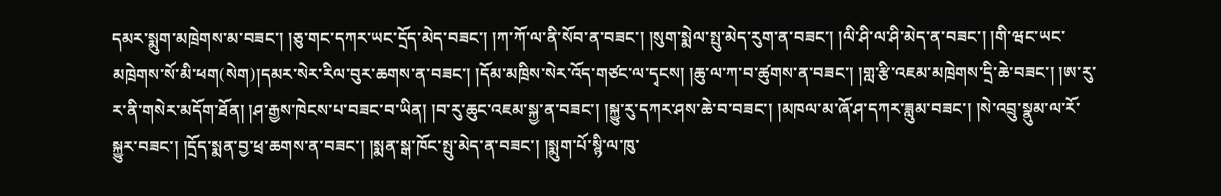དམར་སྨུག་མཁྲེགས་མ་བཟང་། །ཅུ་གང་དཀར་ཡང་དྲོད་མེད་བཟང་། །ཀ་ཀོ་ལ་ནི་སོབ་ན་བཟང་། །སུག་སྨེལ་སྤུ་མེད་རུག་ན་བཟང་། །ལི་ཤི་ལ་ཤི་མེད་ན་བཟང་། །གི་ཝང་ཡང་མཁྲེགས་སོ་མི་ཕག(སེག)།དམར་སེར་རིལ་བུར་ཆགས་ན་བཟང་། །དོམ་མཁྲིས་སེར་འོད་གཙང་ལ་དྭངས། །ཆུ་ལ་ཀ་བ་ཚུགས་ན་བཟང་། །གླ་རྩི་འཇམ་མཁྲེགས་དྲི་ཆེ་བཟང་། །ཨ་རུ་ར་ནི་གསེར་མདོག་ཐོན། །ཤ་རྒྱས་ཁེངས་པ་བཟང་བ་ཡིན། །བ་རུ་ཆུང་འཇམ་སྐྱ་ན་བཟང་། །སྐྱུ་རུ་དཀར་ཤས་ཆེ་བ་བཟང་། །མཁལ་མ་ཞོ་ཤ་དཀར་ཟླུམ་བཟང་། །སེ་འབྲུ་སྣུམ་ལ་རོ་སྐྱུར་བཟང་། །དྲོད་སྨན་བྱ་ཕྲ་ཆགས་ན་བཟང་། །སྨན་སྒ་ཁོང་སྤུ་མེད་ན་བཟང་། །སྨུག་པོ་སྙི་ལ་ཁུ་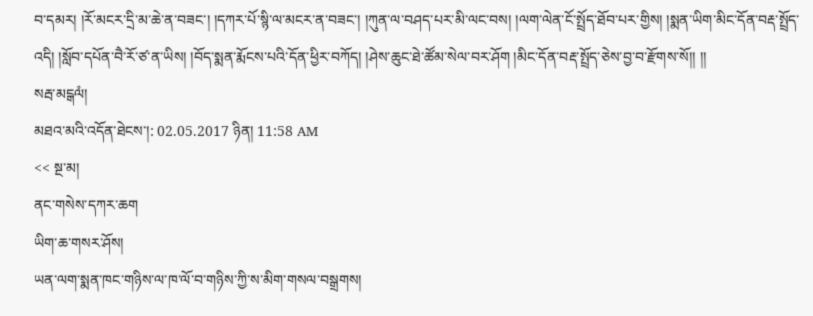བ་དམར། །རོ་མངར་དྲི་མ་ཆེ་ན་བཟང་། །དཀར་པོ་སྙི་ལ་མངར་ན་བཟང་། །ཀུན་ལ་བཤད་པར་མི་ལང་བས། །ལག་ལེན་ངོ་སྤྲོད་ཐོབ་པར་གྱིས། །སྨན་ཡིག་མིང་དོན་བརྡ་སྤྲོད་འདི། །སློབ་དཔོན་བཻ་རོ་ཙ་ན་ཡིས། །བོད་སྨན་རྨོངས་པའི་དོན་ཕྱིར་བཀོད། །ཤེས་ཆུང་ཐེ་ཚོམ་སེལ་བར་ཤོག །མིང་དོན་བརྡ་སྤྲོད་ཅེས་བྱ་བ་རྫོགས་སོ།། །།
སརྦ་མངྒལཾ།
མཐའ་མའི་འདོན་ཐེངས་།: 02.05.2017 ཉིན། 11:58 AM
<< སྔ་མ།
ནང་གསེས་དཀར་ཆག
ཡིག་ཆ་གསར་ཤོས།
ཡན་ལག་སྨན་ཁང་གཉིས་ལ་ཁ་ལོ་བ་གཉིས་ཀྱི་ས་མིག་གསལ་བསྒྲགས།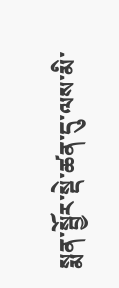སྨན་སྦྱོར་སྡེ་ཚན་དུ་ལས་མི་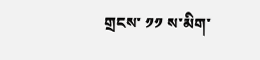གྲངས་ ༡༡ ས་མིག་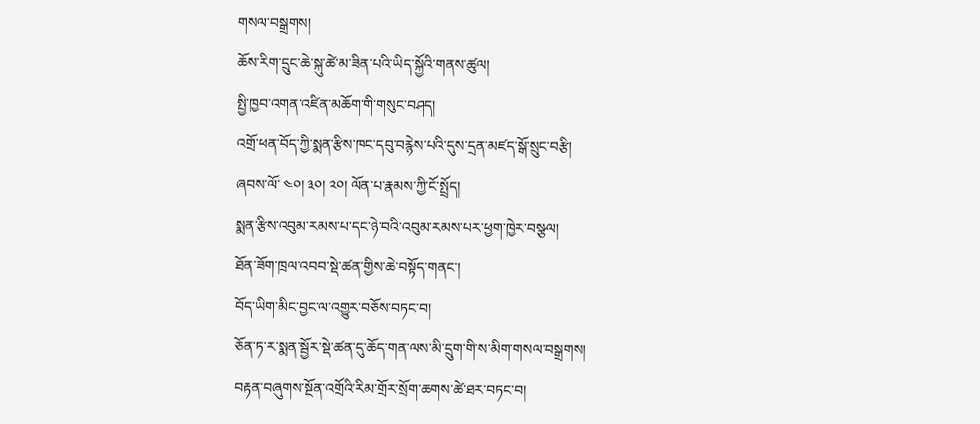གསལ་བསྒྲགས།
ཆོས་རིག་དྲུང་ཆེ་སྐུ་ཚེ་མ་ཟིན་པའི་ཡིད་སྐྱོའི་གནས་ཚུལ།
སྤྱི་ཁྱབ་འགན་འཛིན་མཆོག་གི་གསུང་བཤད།
འགྲོ་ཕན་བོད་ཀྱི་སྨན་རྩིས་ཁང་དབུ་བརྙེས་པའི་དུས་དྲན་མཛད་སྒོ་སྲུང་བརྩི།
ཞབས་ལོ་ ༤༠། ༣༠། ༢༠། ལོན་པ་རྣམས་ཀྱི་ངོ་སྤྲོད།
སྨན་རྩིས་འབུམ་རམས་པ་དང་ཉེ་བའི་འབུམ་རམས་པར་ཕྱག་ཁྱེར་བསྩལ།
ཐོན་ཟོག་ཁྲལ་འབབ་སྡེ་ཚན་གྱིས་ཆེ་བསྟོད་གནང་།
བོད་ཡིག་མིང་བྱང་ལ་འགྱུར་བཅོས་བཏང་བ།
ཅོན་ཏ་ར་སྨན་སྦྱོར་སྡེ་ཚན་དུ་ཆོད་གན་ལས་མི་དྲུག་གི་ས་མིག་གསལ་བསྒྲགས།
བརྟན་བཞུགས་སྔོན་འགྲོའི་རིམ་གྲོར་སྲོག་ཆགས་ཚེ་ཐར་བཏང་བ།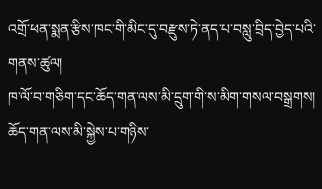འགྲོ་ཕན་སྨན་རྩིས་ཁང་གི་མིང་དུ་བརྫུས་ཏེ་ནད་པ་བསླུ་བྲིད་བྱེད་པའི་གནས་ཚུལ།
ཁ་ལོ་བ་གཅིག་དང་ཆོད་གན་ལས་མི་དྲུག་གི་ས་མིག་གསལ་བསྒྲགས།
ཆོད་གན་ལས་མི་སྐྱེས་པ་གཉིས་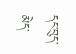དང་བུད་མེད་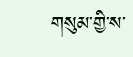གསུམ་གྱི་ས་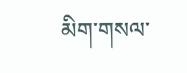མིག་གསལ་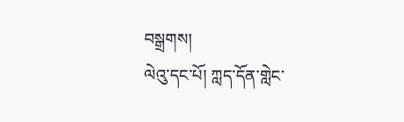བསྒྲགས།
ལེའུ་དང་པོ། ཀླད་དོན་གླེང་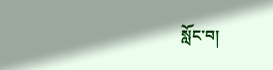སློང་བ།